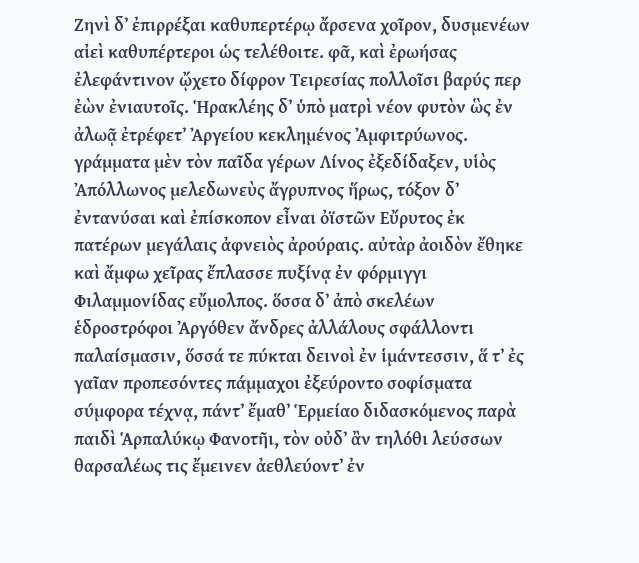Ζηνὶ δʼ ἐπιρρέξαι καθυπερτέρῳ ἄρσενα χοῖρον, δυσμενέων αἰεὶ καθυπέρτεροι ὡς τελέθοιτε. φᾶ, καὶ ἐρωήσας ἐλεφάντινον ᾤχετο δίφρον Τειρεσίας πολλοῖσι βαρύς περ ἐὼν ἐνιαυτοῖς. Ἡρακλέης δʼ ὑπὸ ματρὶ νέον φυτὸν ὣς ἐν ἀλωᾷ ἐτρέφετʼ Ἀργείου κεκλημένος Ἀμφιτρύωνος. γράμματα μὲν τὸν παῖδα γέρων Λίνος ἐξεδίδαξεν, υἱὸς Ἀπόλλωνος μελεδωνεὺς ἄγρυπνος ἥρως, τόξον δʼ ἐντανύσαι καὶ ἐπίσκοπον εἶναι ὀϊστῶν Εὔρυτος ἐκ πατέρων μεγάλαις ἀφνειὸς ἀρούραις. αὐτὰρ ἀοιδὸν ἔθηκε καὶ ἄμφω χεῖρας ἔπλασσε πυξίνᾳ ἐν φόρμιγγι Φιλαμμονίδας εὔμολπος. ὅσσα δʼ ἀπὸ σκελέων ἑδροστρόφοι Ἀργόθεν ἄνδρες ἀλλάλους σφάλλοντι παλαίσμασιν, ὅσσά τε πύκται δεινοὶ ἐν ἱμάντεσσιν, ἅ τʼ ἐς γαῖαν προπεσόντες πάμμαχοι ἐξεύροντο σοφίσματα σύμφορα τέχνᾳ, πάντʼ ἔμαθʼ Ἑρμείαο διδασκόμενος παρὰ παιδὶ Ἁρπαλύκῳ Φανοτῆι, τὸν οὐδʼ ἂν τηλόθι λεύσσων θαρσαλέως τις ἔμεινεν ἀεθλεύοντʼ ἐν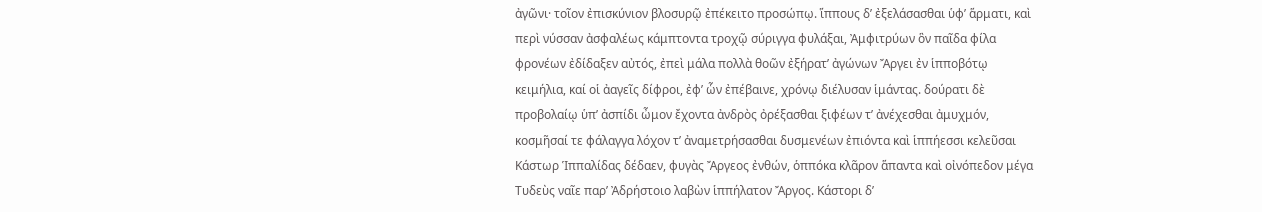ἀγῶνι· τοῖον ἐπισκύνιον βλοσυρῷ ἐπέκειτο προσώπῳ. ἵππους δʼ ἐξελάσασθαι ὑφʼ ἅρματι, καὶ περὶ νύσσαν ἀσφαλέως κάμπτοντα τροχῷ σύριγγα φυλάξαι, Ἀμφιτρύων ὃν παῖδα φίλα φρονέων ἐδίδαξεν αὐτός, ἐπεὶ μάλα πολλὰ θοῶν ἐξήρατʼ ἀγώνων Ἄργει ἐν ἱπποβότῳ κειμήλια, καί οἱ ἀαγεῖς δίφροι, ἐφʼ ὧν ἐπέβαινε, χρόνῳ διέλυσαν ἱμάντας. δούρατι δὲ προβολαίῳ ὑπʼ ἀσπίδι ὦμον ἔχοντα ἀνδρὸς ὀρέξασθαι ξιφέων τʼ ἀνέχεσθαι ἀμυχμόν, κοσμῆσαί τε φάλαγγα λόχον τʼ ἀναμετρήσασθαι δυσμενέων ἐπιόντα καὶ ἱππήεσσι κελεῦσαι Κάστωρ Ἱππαλίδας δέδαεν, φυγὰς Ἄργεος ἐνθών, ὁππόκα κλᾶρον ἅπαντα καὶ οἰνόπεδον μέγα Τυδεὺς ναῖε παρʼ Ἀδρήστοιο λαβὼν ἱππήλατον Ἄργος. Κάστορι δʼ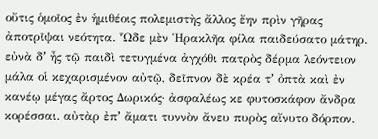οὔτις ὁμοῖος ἐν ἡμιθέοις πολεμιστὴς ἄλλος ἔην πρὶν γῆρας ἀποτρῖψαι νεότητα. Ὧδε μὲν Ἡρακλῆα φίλα παιδεύσατο μάτηρ. εὐνὰ δʼ ἦς τῷ παιδὶ τετυγμένα ἀγχόθι πατρὸς δέρμα λεόντειον μάλα οἱ κεχαρισμένον αὐτῷ, δεῖπνον δὲ κρέα τʼ ὀπτὰ καὶ ἐν κανέῳ μέγας ἄρτος Δωρικός· ἀσφαλέως κε φυτοσκάφον ἄνδρα κορέσσαι. αὐτὰρ ἐπʼ ἄματι τυννὸν ἄνευ πυρὸς αἴνυτο δόρπον.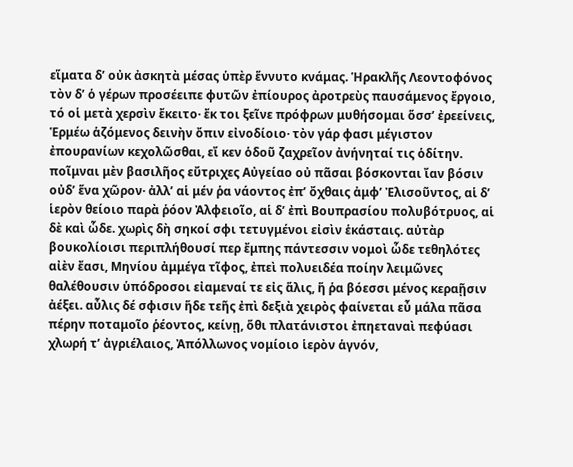εἵματα δʼ οὐκ ἀσκητὰ μέσας ὑπὲρ ἕννυτο κνάμας. Ἡρακλῆς Λεοντοφόνος τὸν δʼ ὁ γέρων προσέειπε φυτῶν ἐπίουρος ἀροτρεὺς παυσάμενος ἔργοιο, τό οἱ μετὰ χερσὶν ἔκειτο· ἔκ τοι ξεῖνε πρόφρων μυθήσομαι ὅσσʼ ἐρεείνεις, Ἑρμέω ἁζόμενος δεινὴν ὄπιν εἰνοδίοιο· τὸν γάρ φασι μέγιστον ἐπουρανίων κεχολῶσθαι, εἴ κεν ὁδοῦ ζαχρεῖον ἀνήνηταί τις ὁδίτην. ποῖμναι μὲν βασιλῆος εὔτριχες Αὐγείαο οὐ πᾶσαι βόσκονται ἴαν βόσιν οὐδʼ ἕνα χῶρον· ἀλλʼ αἱ μέν ῥα νάοντος ἐπʼ ὄχθαις ἀμφʼ Ἐλισοῦντος, αἱ δʼ ἱερὸν θείοιο παρὰ ῥόον Ἀλφειοῖο, αἱ δʼ ἐπὶ Βουπρασίου πολυβότρυος, αἱ δὲ καὶ ὧδε. χωρὶς δὴ σηκοί σφι τετυγμένοι εἰσὶν ἑκάσταις. αὐτὰρ βουκολίοισι περιπλήθουσί περ ἔμπης πάντεσσιν νομοὶ ὧδε τεθηλότες αἰὲν ἔασι, Μηνίου ἀμμέγα τῖφος, ἐπεὶ πολυειδέα ποίην λειμῶνες θαλέθουσιν ὑπόδροσοι εἰαμεναί τε εἰς ἅλις, ἥ ῥα βόεσσι μένος κεραῇσιν ἀέξει. αὖλις δέ σφισιν ἥδε τεῆς ἐπὶ δεξιὰ χειρὸς φαίνεται εὖ μάλα πᾶσα πέρην ποταμοῖο ῥέοντος, κείνῃ, ὅθι πλατάνιστοι ἐπηεταναὶ πεφύασι χλωρή τʼ ἀγριέλαιος, Ἀπόλλωνος νομίοιο ἱερὸν ἁγνόν,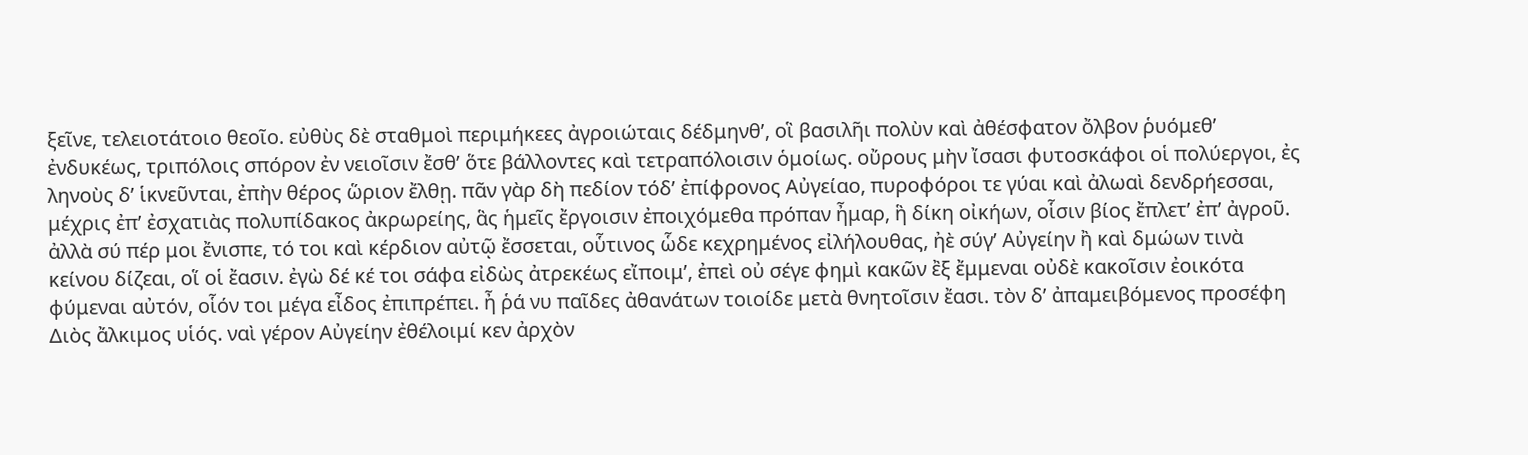ξεῖνε, τελειοτάτοιο θεοῖο. εὐθὺς δὲ σταθμοὶ περιμήκεες ἀγροιώταις δέδμηνθʼ, οἳ βασιλῆι πολὺν καὶ ἀθέσφατον ὄλβον ῥυόμεθʼ ἐνδυκέως, τριπόλοις σπόρον ἐν νειοῖσιν ἔσθʼ ὅτε βάλλοντες καὶ τετραπόλοισιν ὁμοίως. οὔρους μὴν ἴσασι φυτοσκάφοι οἱ πολύεργοι, ἐς ληνοὺς δʼ ἱκνεῦνται, ἐπὴν θέρος ὥριον ἔλθῃ. πᾶν γὰρ δὴ πεδίον τόδʼ ἐπίφρονος Αὐγείαο, πυροφόροι τε γύαι καὶ ἀλωαὶ δενδρήεσσαι, μέχρις ἐπʼ ἐσχατιὰς πολυπίδακος ἀκρωρείης, ἃς ἡμεῖς ἔργοισιν ἐποιχόμεθα πρόπαν ἦμαρ, ἣ δίκη οἰκήων, οἷσιν βίος ἔπλετʼ ἐπʼ ἀγροῦ. ἀλλὰ σύ πέρ μοι ἔνισπε, τό τοι καὶ κέρδιον αὐτῷ ἔσσεται, οὗτινος ὧδε κεχρημένος εἰλήλουθας, ἠὲ σύγʼ Αὐγείην ἢ καὶ δμώων τινὰ κείνου δίζεαι, οἵ οἱ ἔασιν. ἐγὼ δέ κέ τοι σάφα εἰδὼς ἀτρεκέως εἴποιμʼ, ἐπεὶ οὐ σέγε φημὶ κακῶν ἒξ ἔμμεναι οὐδὲ κακοῖσιν ἐοικότα φύμεναι αὐτόν, οἷόν τοι μέγα εἶδος ἐπιπρέπει. ἦ ῥά νυ παῖδες ἀθανάτων τοιοίδε μετὰ θνητοῖσιν ἔασι. τὸν δʼ ἀπαμειβόμενος προσέφη Διὸς ἄλκιμος υἱός. ναὶ γέρον Αὐγείην ἐθέλοιμί κεν ἀρχὸν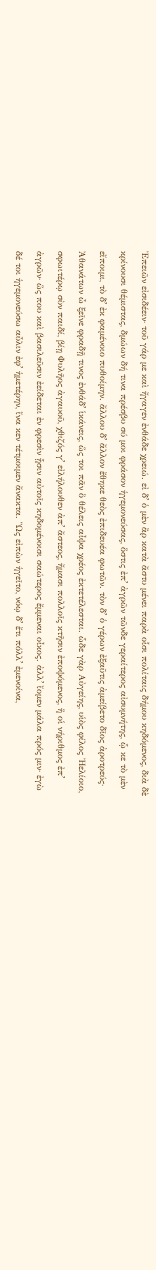Ἐπειῶν εἰσιδέειν· τοῦ γάρ με καὶ ἤγαγεν ἐνθάδε χρειώ. εἰ δʼ ὁ μὲν ἂρ κατὰ ἄστυ μένει παρὰ οἷσι πολίταις δήμου κηδόμενος, διὰ δὲ κρίνουσι θέμιστας, δμώων δή τινα πρέσβυ σύ μοι φράσον ἡγεμονεύσας, ὅστις ἐπʼ ἀγρῶν τῶνδε γεραίτερος αἰσυμνήτης, ᾧ κε τὸ μὲν εἴποιμι, τὸ δʼ ἐκ φαμένοιο πυθοίμην. ἄλλου δʼ ἄλλον ἔθηκε θεὸς ἐπιδευέα φωτῶν. τὸν δʼ ὁ γέρων ἐξαῦτις ἀμείβετο δῖος ἀροτρεύς· Ἀθανάτων ὦ ξεῖνε φραδῇ τινος ἐνθάδʼ ἱκάνεις, ὥς τοι πᾶν ὃ θέλεις αἶψα χρέος ἐκτετέλεσται. ὧδε γὰρ Αὐγείης, υἱὸς φίλος Ἠελίοιο, σφωιτέρῳ σὺν παιδί, βίῃ Φυλῆος ἀγαυοῦ, χθιζός γʼ εἰλήλουθεν ἀπʼ ἄστεος, ἤμασι πολλοῖς κτῆσιν ἐποψόμενος, ἥ οἱ νήριθμος ἐπʼ ἀγρῶν· ὥς που καὶ βασιλεῦσιν ἐείδεται ἐν φρεσὶν ᾗσιν αὐτοῖς κηδομένοισι σαώτερος ἔμμεναι οἶκος. ἀλλʼ ἴομεν μάλα πρός μιν· ἐγὼ δέ τοι ἡγεμονεύσω αὖλιν ἐφʼ ἡμετέρην, ἵνα κεν τέτμοιμεν ἄνακτα. Ὣς εἰπὼν ἡγεῖτο, νόῳ δʼ ἔτι πόλλʼ ἐμενοίνα,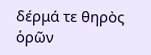δέρμά τε θηρὸς ὁρῶν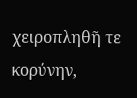χειροπληθῆ τε κορύνην,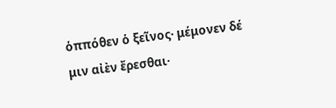ὁππόθεν ὁ ξεῖνος· μέμονεν δέ μιν αἰὲν ἔρεσθαι·